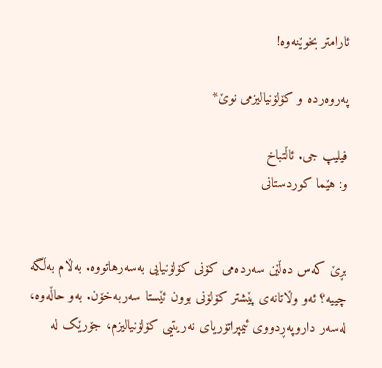ئارامتر بخوێنەوە!

پەروەردە و کۆلۆنیالیزمی نوێ*

فیلیپ جی. ئاڵتباخ
و: هێما کوردستانی


بڕێ کەس دەڵێن سەردەمی کۆنی کۆلۆنیایی بەسەرهاتووە. بەڵام بەڵگە چییە؟ ئەو وڵاتانەی پێشتر کۆلۆنی بوون ئێستا سەربەخۆن. بەو حاڵەوە، لەسەر داروپەڕدووی ئیمپراتۆریای نەریتیی کۆلۆنیالیزم، جۆرێک لە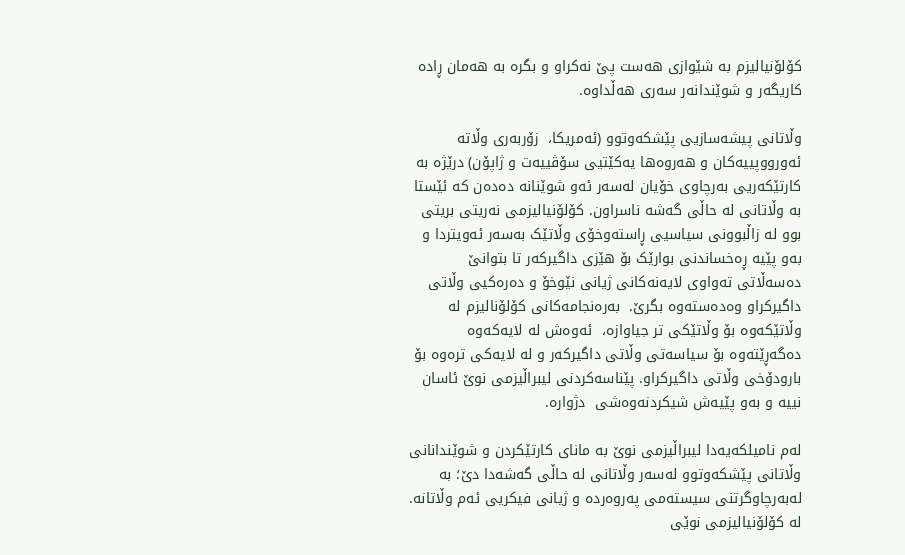کۆلۆنیالیزم بە شێوازی هەست پێ نەکراو و بگرە بە هەمان ڕادە کاریگەر و شوێندانەر سەری هەڵداوه.

وڵاتانی پیشەسازیی پێشکەوتوو (ئەمریکا،  زۆربەری وڵاتە ئەورووپییەکان و هەروەها یەکێتیی سۆڤییەت و ژاپۆن) درێژە بە کارتێکەریی بەرچاوی خۆیان لەسەر ئەو شوێنانە دەدەن کە ئێستا بە وڵاتانی لە حاڵی گەشە ناسراون. کۆلۆنیالیزمی نەریتی بریتی بوو لە زاڵبوونی سیاسیی ڕاستەوخۆی وڵاتێک بەسەر ئەویتردا و بەو پێیە ڕەخساندنی بوارێک بۆ هێزی داگیرکەر تا بتوانێ دەسەڵاتی تەواوی لایەنەکانی ژیانی نێوخۆ و دەرەکیی وڵاتی داگیرکراو وەدەستەوە بگرێ.  بەرەنجامەکانی کۆلۆنالیزم لە وڵاتێکەوە بۆ وڵاتێکی تر جیاوازە،  ئەوەش لە لایەکەوە دەگەڕێتەوە بۆ سیاسەتی وڵاتی داگیرکەر و لە لایەکی ترەوە بۆ بارودۆخی وڵاتی داگیرکراو. پێناسەکردنی لیبراڵیزمی نوێ ئاسان نییە و بەو پێیەش شیکردنەوەشی  دژوارە.

لەم نامیلکەیەدا لیبراڵیزمی نوێ بە مانای کارتێکردن و شوێندانانی وڵاتانی پێشکەوتوو لەسەر وڵاتانی لە حاڵی گەشەدا دێ؛ بە لەبەرچاوگرتنی سیستەمی پەروەردە و ژیانی فیکریی ئەم وڵاتانە. لە کۆلۆنیالیزمی نوێی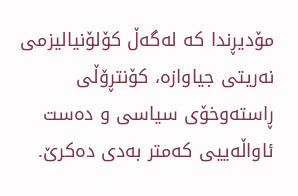مۆدیڕندا کە لەگەڵ کۆلۆنیالیزمی نەریتی جیاوازە، کۆنتڕۆڵی ڕاستەوخۆی سیاسی و دەست ئاواڵەییی کەمتر بەدی دەکرێ.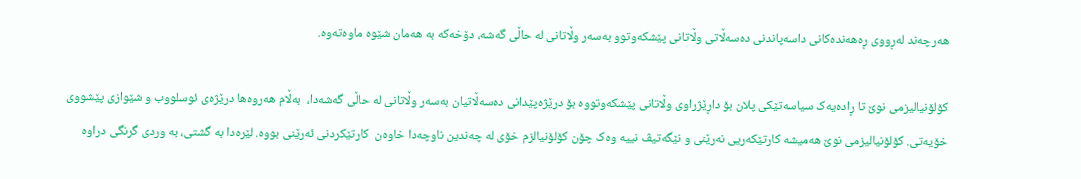هەرچەند لەڕووی ڕەهەندەکانی داسەپاندنی دەسەڵاتی وڵاتانی پێشکەوتوو بەسەر وڵاتانی لە حاڵی گەشە، دۆخەکە بە هەمان شێوە ماوەتەوە.

کۆلۆنیالیزمی نوێ تا ڕادەیەک سیاسەتێکی پلان بۆ داڕێژراوی وڵاتانی پێشکەوتووە بۆ درێژەپێدانی دەسەڵاتیان بەسەر وڵاتانی لە حاڵی گەشەدا،  بەڵام هەروەها درێژەی ئوسلووب و شێوازی پێشووی خۆیەتی. کۆلۆنیالیزمی نوێ هەمیشە کارتێکەریی نەرێنی و نێگەتیڤ نییە وەک چۆن کۆلۆنیالزم خۆی لە چەندین ناوچەدا خاوەن  کارتێکردنی ئەرێنی بووە. لێرەدا بە گشتی، بە وردی گرنگی دراوە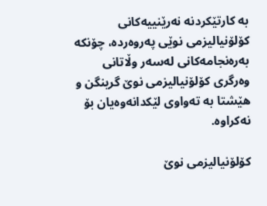بە کارتێکردنە نەرێنییەکانی کۆلۆنیالیزمی نوێی پەروەردە، چۆنکە بەرەنجامەکانی لەسەر وڵاتانی وەرگری کۆلۆنیالیزمی نوێ گرینگن و هێشتا بە تەواوی لێکدانەوەیان بۆ نەکراوە.

کۆلۆنیالیزمی نوێ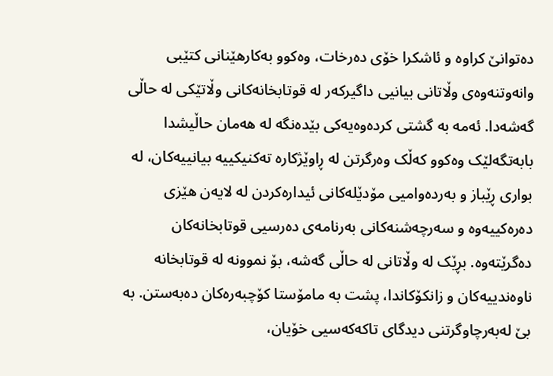دەتوانێ کراوە و ئاشکرا خۆی دەرخات، وەکوو بەکارهێنانی کتێبی وانەوتنەوەی وڵاتانی بیانیی داگیرکەر لە قوتابخانەکانی وڵاتێکی لە حاڵی گەشەدا. ئەمە بە گشتی کردەوەیەکی بێدەنگە لە هەمان حاڵیشدا بابەتگەلێک وەکوو کەڵک وەرگرتن لە ڕاوێژکارە تەکنیکییە بیانییەکان، لە بواری ڕێباز و بەردەوامیی مۆدێلەکانی ئیدارەکردن لە لایەن هێزی دەرەکییەوە و سەرچەشنەکانی بەرنامەی دەرسیی قوتابخانەکان دەگرێتەوە. بڕێک لە وڵاتانی لە حاڵی گەشە، بۆ نموونە لە قوتابخانە ناوەندییەکان و زانکۆکاندا، پشت بە مامۆستا کۆچبەرەکان دەبەستن. بە بێ لەبەرچاوگرتنی دیدگای تاکەکەسیی خۆیان،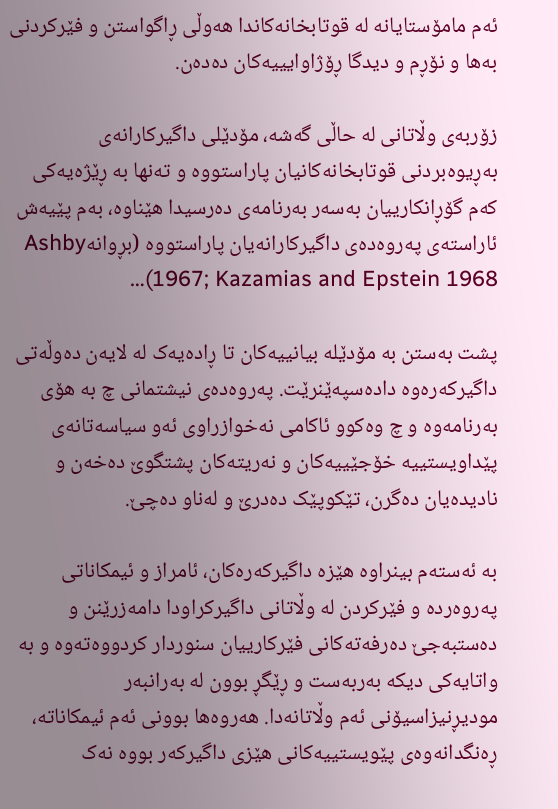ئەم مامۆستایانە لە قوتابخانەکاندا هەوڵی ڕاگواستن و فێرکردنی بەها و نۆڕم و دیدگا ڕۆژاوایییەکان دەدەن.

زۆربەی وڵاتانی لە حاڵی گەشە، مۆدێلی داگیرکارانەی بەڕیوەبردنی قوتابخانەکانیان پاراستووە و تەنها بە ڕێژەیەکی کەم گۆڕانکارییان بەسەر بەرنامەی دەرسیدا هێناوە، بەم پێیەش ئاراستەی پەروەدەی داگیرکارانەیان پاراستووە (بڕوانەAshby 1967; Kazamias and Epstein 1968)…

پشت بەستن بە مۆدێلە بیانییەکان تا ڕادەیەک لە لایەن دەوڵەتی داگیرکەرەوە دادەسپەێنرێت. پەروەدەی نیشتمانی چ بە هۆی بەرنامەوە و چ وەکوو ئاکامی نەخوازراوی ئەو سیاسەتانەی پێداویستییە خۆجێییەکان و نەریتەکان پشتگوێ دەخەن و نادیدەیان دەگرن، تێکوپێک دەدرێ و لەناو دەچێ.

بە ئەستەم بینراوە هێزە داگیرکەرەکان، ئامراز و ئیمکاناتی پەروەردە و فێرکردن لە وڵاتانی داگیرکراودا دامەزرێنن و دەستبەجێ دەرفەتەکانی فێرکارییان سنوردار کردووەتەوە و بە واتایەکی دیکە بەربەست و ڕێگڕ بوون لە بەرانبەر مودیڕنیزاسیۆنی ئەم وڵاتانەدا. هەروەها بوونی ئەم ئیمکاناتە، ڕەنگدانەوەی پێویستییەکانی هێزی داگیرکەر بووە نەک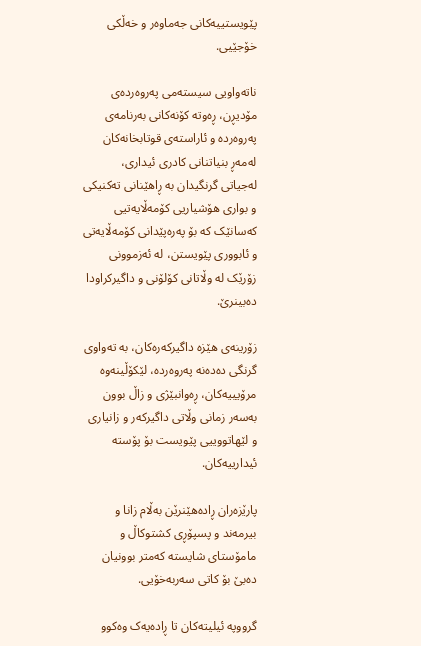پێویستییەکانی جەماوەر و خەڵکی خۆجێیی.

ناتەواویی سیستەمی پەروەردەی مۆدیڕن، ڕەوتە کۆنەکانی بەرنامەی پەروەردە و ئاراستەی قوتابخانەکان لەمەڕ بنیاتنانی کادری ئیداری، لەجیاتی گرنگیدان بە ڕاهێنانی تەکنیکی و بواری هۆشیاریی کۆمەڵایەتیی کەسانێک که بۆ پەرەپێدانی کۆمەڵایەتی و ئابووری پێویستن، لە ئەزموونی زۆرێک لە وڵاتانی کۆلۆنی و داگیرکراودا دەبینرێ.

زۆرینەی هێزە داگیرکەرەکان، بە تەواوی گرنگی دەدەنە پەروەردە، لێکۆڵینەوە مرۆیییەکان، ڕەوانبێژی و زاڵ بوون بەسەر زمانی وڵاتی داگیرکەر و زانیاری و لێهاتووییی پێویست بۆ پۆستە ئیدارییەکان.

پارێزەران ڕادەهێنرێن بەڵام زانا و بیرمەند و پسپۆڕی کشتوکاڵ و مامۆستای شایستە کەمتر بوونیان دەبێ بۆ کاتی سەربەخۆیی.

گرووپە ئیلیتەکان تا ڕادەیەک وەکوو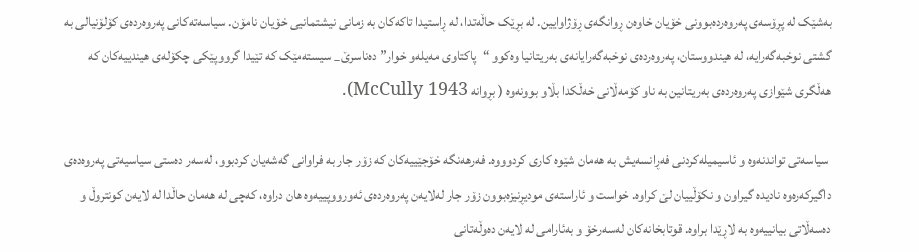بەشێک لە پڕۆسەی پەروەردەبوونی خۆیان خاوەن ڕوانگەی ڕۆژاوایین. لە بڕێک حاڵەتدا، لە ڕاستیدا تاکەکان بە زمانی نیشتمانیی خۆیان نامۆن. سیاسەتەکانی پەروەردەی کۆلۆنیالی بە گشتی نوخبەگەرایە، لە هیندووستان، پەروەردەی نوخبەگەرایانەی بەریتانیا وەکوو “پاکتاوی مەیلەو خوار” دەناسرێ_ سیستەمێک کە تێیدا گرووپێکی چکۆلەی هیندییەکان کە هەڵگری شێوازی پەروەردەی بەریتانین بە ناو کۆمەڵانی خەڵکدا بڵاو بوونەوە ( بڕوانە McCully 1943).

 سیاسەتی تواندنەوە و ئاسیمیلەکردنی فەڕانسەیش بە هەمان شێوە کاری کردوووە. فەرهەنگە خۆجێییەکان کە زۆر جار بە فراوانی گەشەیان کردبوو، لەسەر دەستی سیاسیەتی پەروەدەی داگیرکەرەوە نادیدە گیراون و نکۆڵییان لێ کراوە. خواست و ئاراستەی مودیڕنیزەبوون زۆر جار لەلایەن پەروەردەی ئەورووپییەوە هان دراوە، کەچی لە هەمان حاڵدا لە لایەن کونتروڵ و دەسەڵاتی بیانییەوە بە لاڕێدا براوە. قوتابخانەکان لەسەرخۆ و بەئارامی لە لایەن دەوڵەتانی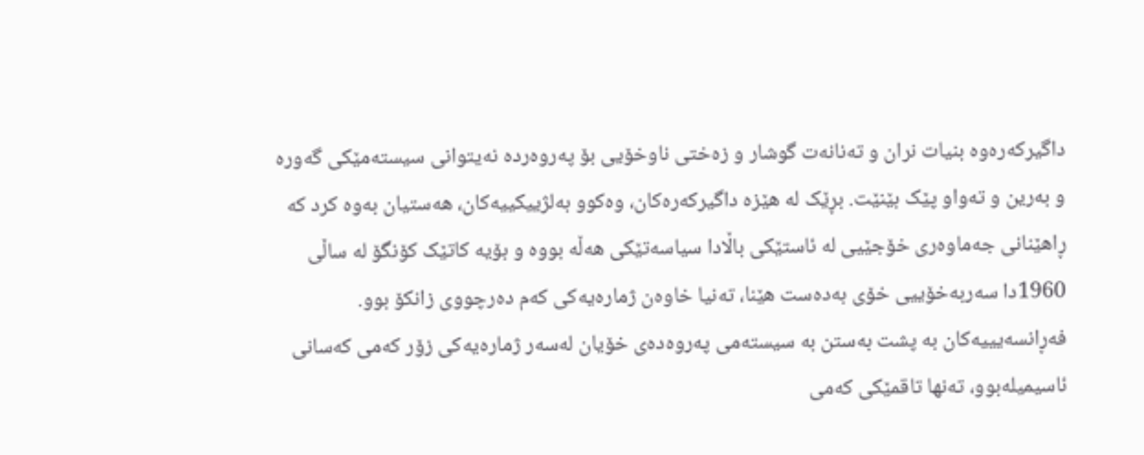داگیرکەرەوە بنیات نران و تەنانەت گوشار و زەختی ناوخۆیی بۆ پەروەردە نەیتوانی سیستەمێکی گەورە و بەرین و تەواو پێک بێنێت. بڕێک لە هێزە داگیرکەرەکان، وەکوو بەلژییکییەکان، هەستیان بەوە کرد کە ڕاهێنانی جەماوەری خۆجێیی لە ئاستێکی باڵادا سیاسەتێکی هەڵە بووە و بۆیە کاتێک کۆنگۆ لە ساڵی 1960دا سەربەخۆییی خۆی بەدەست هێنا، تەنیا خاوەن ژمارەیەکی کەم دەرچووی زانکۆ بوو. فەڕانسەیییەکان بە پشت بەستن بە سیستەمی پەروەدەی خۆیان لەسەر ژمارەیەکی زۆر کەمی کەسانی ئاسیمیلەبوو، تەنها تاقمێکی کەمی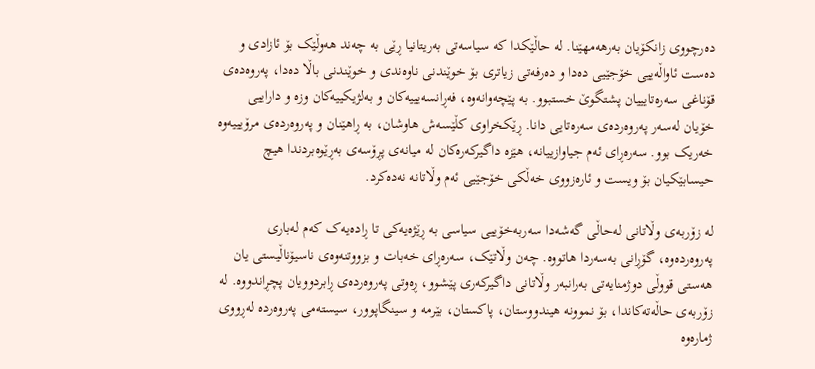دەرچووی زانکۆیان بەرهەمهێنا. لە حاڵێکدا کە سیاسەتی بەریتانیا ڕێی بە چەند هەوڵێک بۆ ئازادی و دەست ئاواڵەییی خۆجێیی دەدا و دەرفەتی زیاتری بۆ خوێندنی ناوەندی و خوێندنی باڵا دەدا، پەروەدەی قۆناغی سەرەتایییان پشتگوێ خستبوو. بە پێچەوانەوە، فەڕانسەیییەکان و بەلژیکییەکان وزە و داراییی خۆیان لەسەر پەروەردەی سەرەتایی دانا. ڕێکخراوی کڵێسەش هاوشان، بە ڕاهێنان و پەروەردەی مرۆیییەوە خەریک بوو. سەرەڕای ئەم جیاوازییانە، هێزە داگیرکەرەکان لە میانەی پڕۆسەی بەڕێوەبردندا هیچ حیسابێکیان بۆ ویست و ئارەزووی خەڵکی خۆجێیی ئەم وڵاتانە نەدەکرد.

لە زۆربەی وڵاتانی لەحاڵی گەشەدا سەربەخۆییی سیاسی بە ڕێژەیەکی تا ڕادەیەک کەم لەباری پەروەردەوە، گۆڕانی بەسەردا هاتووە. چەن وڵاتێک، سەرەڕای خەبات و بزووتنەوەی ناسیۆناڵیستی یان هەستی قووڵی دوژمنایەتی بەرانبەر وڵاتانی داگیرکەری پێشوو، ڕەوتی پەروەردەی ڕابردوویان پچڕاندووە. لە زۆربەی حاڵەتەکاندا، بۆ نموونە هیندووستان، پاکستان، بێرمە و سینگاپوور، سیستەمی پەروەردە لەڕووی ژمارەوە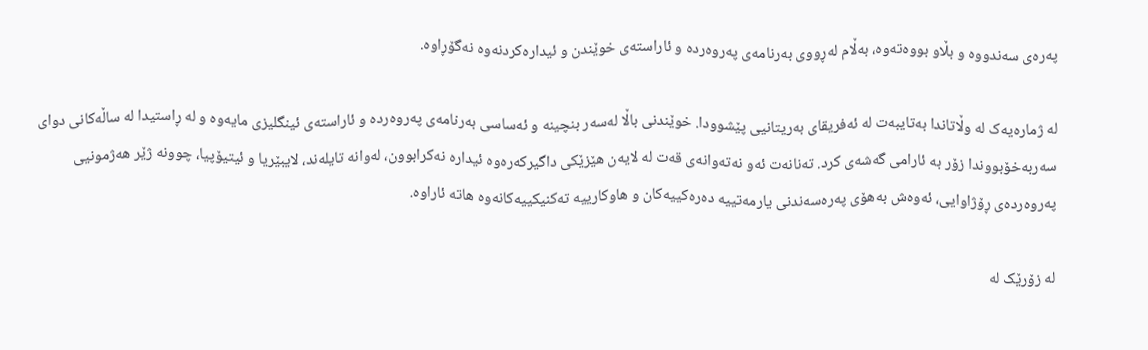پەرەی سەندووە و بڵاو بووەتەوە، بەڵام لەڕووی بەرنامەی پەروەردە و ئاراستەی خوێندن و ئیدارەکردنەوە نەگۆڕاوە.

لە ژمارەیەک لە وڵاتاندا بەتایبەت لە ئەفریقای بەریتانیی پێشوودا. خوێندنی باڵا لەسەر بنچینە و ئەساسی بەرنامەی پەروەردە و ئاراستەی ئینگلیزی مایەوە و لە ڕاستیدا لە ساڵەکانی دوای سەربەخۆبووندا زۆر بە ئارامی گەشەی کرد. تەنانەت ئەو نەتەوانەی قەت لە لایەن هێزێکی داگیرکەرەوە ئیدارە نەکرابوون، لەوانە تایلەند، لایبێریا و ئیتیۆپیا، چوونە ژێر هەژمونیی پەروەردەی ڕۆژاوایی، ئەوەش بەهۆی پەرەسەندنی یارمەتییە دەرەکییەکان و هاوکارییە تەکنیکییەکانەوە هاتە ئاراوە.

لە زۆرێک لە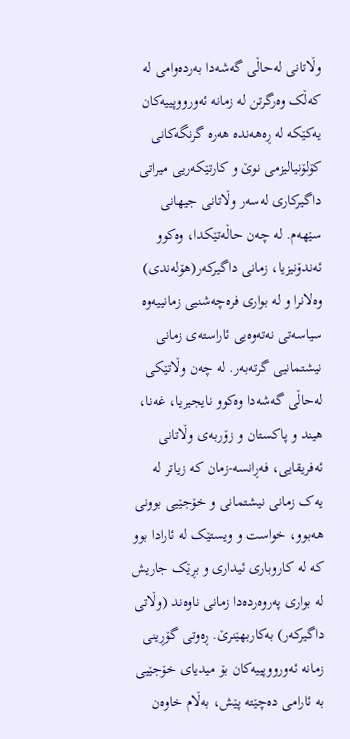وڵاتانی لەحاڵی گەشەدا بەردەوامی لە کەڵک وەرگرتن لە زمانە ئەورووپییەکان یەکێکە لە ڕەهەندە هەرە گرنگەکانی کۆلۆنیالیزمی نوێ و کارتێکەریی میراتی داگیرکاری لەسەر وڵاتانی جیهانی سێهەم. لە چەن حاڵەتێکدا، وەکوو ئەندۆنیزیا، زمانی داگیرکەر(هۆلەندی) وەلانرا و لە بواری فرەچەشنیی زمانییەوە سیاسەتی نەتەوەیی ئاراستەی زمانی نیشتمانیی گرتەبەر. لە چەن وڵاتێکی لەحاڵی گەشەدا وەکوو نایجیریا، غەنا، هیند و پاکستان و زۆربەی وڵاتانی ئەفریقایی، فەڕانسە-زمان کە زیاتر لە یەک زمانی نیشتمانی و خۆجێیی بوونی هەبوو، خواست و ویستێک لە ئارادا بوو کە لە کاروباری ئیداری و بڕێک جاریش لە بواری پەروەردەدا زمانی ناوەند (وڵاتی داگیرکەر) بەکاربهێنرێ. ڕەوتی گۆڕینی زمانە ئەورووپییەکان بۆ میدیای خۆجێیی بە ئارامی دەچێتە پێش، بەڵام خاوەن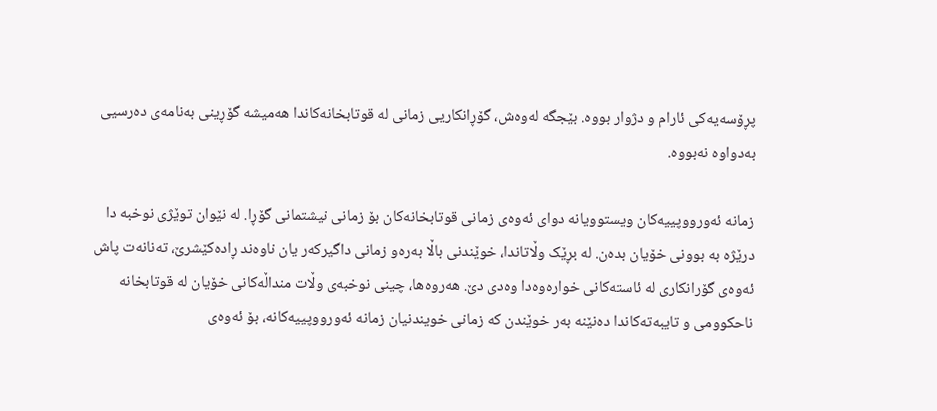پڕۆسەیەکی ئارام و دژوار بووە. بێجگە لەوەش، گۆڕانکاریی زمانی لە قوتابخانەکاندا هەمیشە گۆڕینی بەنامەی دەرسیی بەدواوە نەبووە.

زمانە ئەورووپییەکان ویستوویانە دوای ئەوەی زمانی قوتابخانەکان بۆ زمانی نیشتمانی گۆڕا. لە نێوان توێژی نوخبە دا درێژە بە بوونی خۆیان بدەن. لە بڕێک وڵاتاندا، خوێندنی باڵا بەرەو زمانی داگیرکەر یان ناوەند ڕادەکێشرێ، تەنانەت پاش ئەوەی گۆرانکاری لە ئاستەکانی خوارەوەدا وەدی دێ. هەروەها، چینی نوخبەی وڵات منداڵەکانی خۆیان لە قوتابخانە ناحکوومی و تایبەتەکاندا دەنێنە بەر خوێندن کە زمانی خویندنیان زمانە ئەورووپییەکانە، بۆ ئەوەی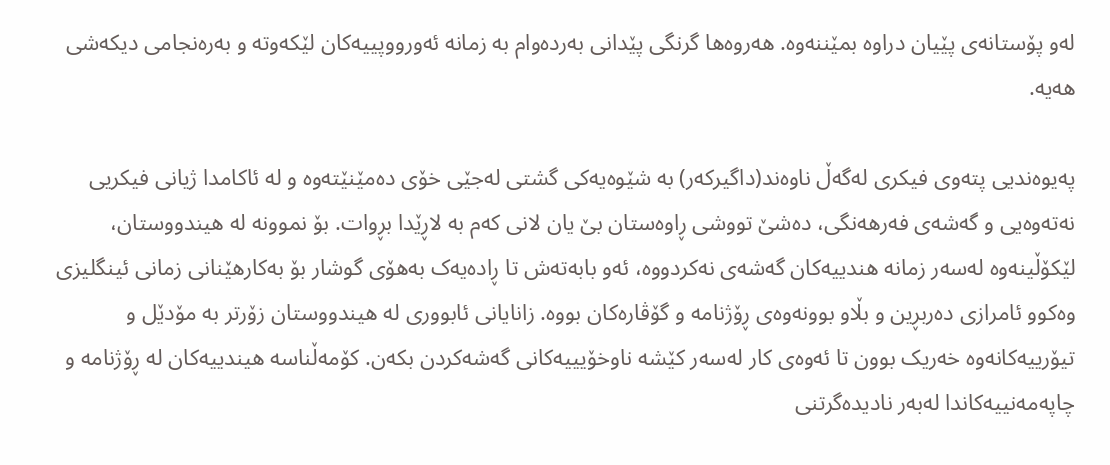لەو پۆستانەی پێیان دراوە بمێننەوە. هەروەها گرنگی پێدانی بەردەوام بە زمانە ئەورووپییەکان لێکەوتە و بەرەنجامی دیکەشی هەیە.

پەیوەندیی پتەوی فیکری لەگەڵ ناوەند(داگیرکەر) بە شێوەیەکی گشتی لەجێی خۆی دەمێنێتەوە و لە ئاکامدا ژیانی فیکریی نەتەوەیی و گەشەی فەرهەنگی، دەشێ تووشی ڕاوەستان بێ یان لانی کەم بە لاڕێدا بڕوات. بۆ نموونە لە هیندووستان، لێکۆڵینەوە لەسەر زمانە هندییەکان گەشەی نەکردووە، ئەو بابەتەش تا ڕادەیەک بەهۆی گوشار بۆ بەکارهێنانی زمانی ئینگلیزی وەکوو ئامرازی دەربڕین و بڵاو بوونەوەی ڕۆژنامە و گۆڤارەکان بووە. زانایانی ئابووری لە هیندووستان زۆرتر بە مۆدێل و تیۆرییەکانەوە خەریک بوون تا ئەوەی کار لەسەر کێشە ناوخۆیییەکانی گەشەکردن بکەن. کۆمەڵناسە هیندییەکان لە ڕۆژنامە و چاپەمەنییەکاندا لەبەر نادیدەگرتنی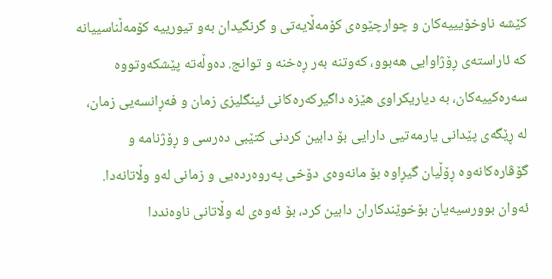کێشە ناوخۆیییەکان و چوارچێوەی کۆمەڵایەتی و گرنگیدان بەو تیورییە کۆمەڵناسییانە کە ئاراستەی ڕۆژاوایی هەبوو، کەوتنە بەر ڕەخنە و توانج. دەوڵەتە پێشکەوتووە سەرەکییەکان، بە دیاریکراوی هێزە داگیرکەرەکانی ئینگلیزی زمان و فەڕانسەیی زمان، لە ڕێگەی پێدانی یارمەتیی دارایی بۆ دابین کردنی کتێبی دەرسی و ڕۆژنامە و گۆڤارەکانەوە ڕۆڵیان گیڕاوە بۆ مانەوەی دۆخی پەروەردەیی و زمانی لەو وڵاتانەدا. ئەوان بوورسیەیان بۆخوێندکاران دابین کرد، بۆ ئەوەی لە وڵاتانی ناوەنددا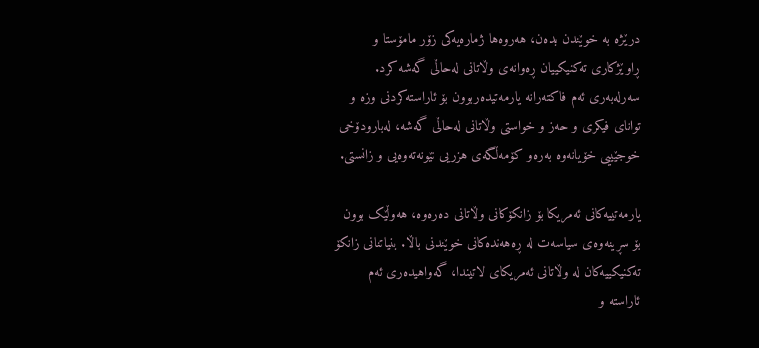درێژە بە خوێندن بدەن، هەروەها ژمارەیەکی زۆر مامۆستا و ڕاوێژکاری تەکنیکییان ڕەوانەی وڵاتانی لەحاڵی گەشه کرد. سەرلەبەری ئەم فاکتەرانە یارمەتیدەربوون بۆ ئاراستەکردنی وزە و توانای فیکری و حەز و خواستی وڵاتانی لەحاڵی گەشه، لەبارودۆخی خوجێییی خۆیانەوە بەرەو کۆمەڵگەی هزریی نێونەتەوەیی و زانستی.

یارمەتییەکانی ئەمریکا بۆ زانکۆکانی وڵاتانی دەرەوە، هەوڵێک بوون بۆ سڕینەوەی سیاسەت لە ڕەهەندەکانی خوێندنی باڵا. بنیاتنانی زانکۆ تەکنیکییەکان لە وڵاتانی ئەمریکای لاتیندا، گەواهیدەری ئەم ئاراستە و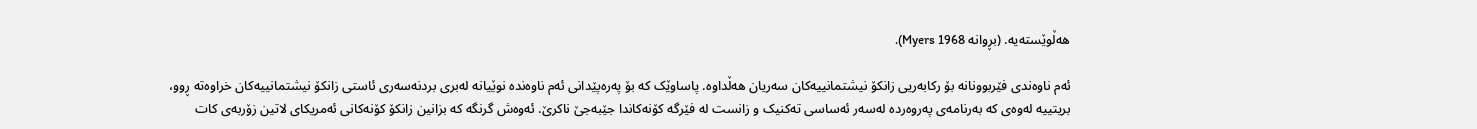هەڵوێستەیە. (بڕوانە Myers 1968).

ئەم ناوەندی فێربوونانە بۆ رکابەریی زانکۆ نیشتمانییەکان سەریان هەڵداوە. پاساوێک کە بۆ پەرەپێدانی ئەم ناوەندە نوێیانە لەبری بردنەسەری ئاستی زانکۆ نیشتمانییەکان خراوەتە ڕوو، بریتییە لەوەی کە بەرنامەی پەروەردە لەسەر ئەساسی تەکنیک و زانست لە فێرگە کۆنەکاندا جێبەجێ ناکرێ. ئەوەش گرنگە کە بزانین زانکۆ کۆنەکانی ئەمریکای لاتین زۆربەی کات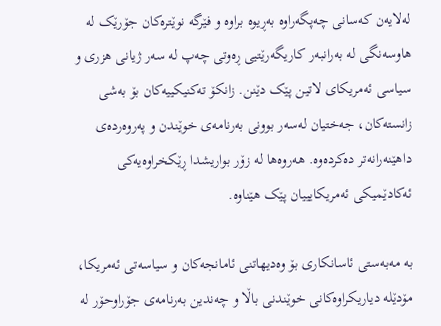لەلایەن کەسانی چەپگەراوە بەڕیوە براوە و فێرگە نوێترەکان جۆرێک لە هاوسەنگی لە بەرانبەر کاریگەرێتیی ڕەوتی چەپ لە سەر ژیانی هزری و سیاسی ئەمریکای لاتین پێک دێنن. زانکۆ تەکنیکییەکان بۆ بەشی زانستەکان، جەختیان لەسەر بوونی بەرنامەی خوێندن و پەروەردەی داهێنەرانەتر دەکردەوە. هەروەها لە زۆر بواریشدا ڕێکخراوەیەکی ئەکادێمیکی ئەمریکایییان پێک هێناوە.

بە مەبەستی ئاسانکاری بۆ وەدیهاتنی ئامانجەکان و سیاسەتی ئەمریکا، مۆدێلە دیاریکراوەکانی خوێندنی باڵا و چەندین بەرنامەی جۆراوحۆر لە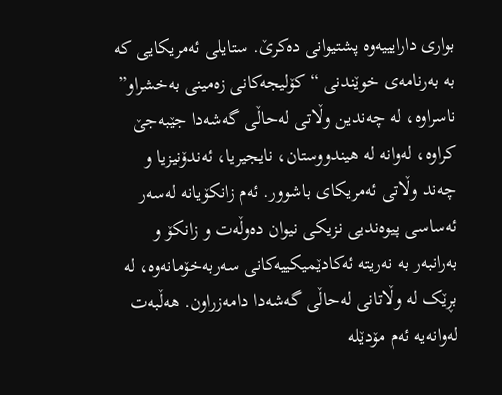بواری دارایییەوە پشتیوانی دەکرێ. ستایلی ئەمریکایی کە بە بەرنامەی خوێندنی “کۆلیجەکانی زەمینی بەخشراو” ناسراوە، لە چەندین وڵاتی لەحاڵی گەشەدا جێبەجێ کراوە، لەوانە لە هیندووستان، نایجیریا، ئەندۆنیزیا و چەند وڵاتی ئەمریکای باشوور. ئەم زانکۆیانە لەسەر ئەساسی پیوەندیی نزیکی نیوان دەوڵەت و زانکۆ و بەرانبەر بە نەریتە ئەکادێمیکییەکانی سەربەخۆمانەوە، لە بڕێک لە وڵاتانی لەحاڵی گەشەدا دامەزراون. هەڵبەت لەوانەیە ئەم مۆدێلە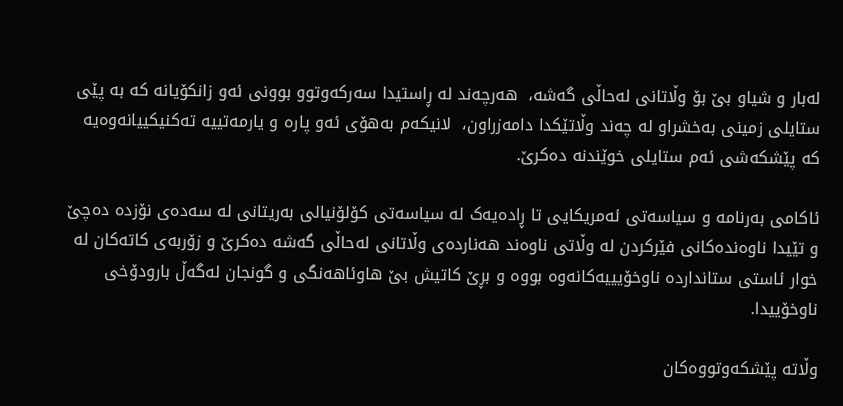لەبار و شیاو بێ بۆ وڵاتانی لەحاڵی گەشە،  هەرچەند لە ڕاستیدا سەرکەوتوو بوونی ئەو زانکۆیانە کە بە پێی ستایلی زمینی بەخشراو لە چەند وڵاتێکدا دامەزراون،  لانیکەم بەهۆی ئەو پارە و یارمەتییە تەکنیکییانەوەیە کە پێشکەشی ئەم ستایلی خوێندنە دەکرێ.

ئاکامی بەرنامە و سیاسەتی ئەمریکایی تا ڕادەیەک لە سیاسەتی کۆلۆنیالی بەریتانی لە سەدەی نۆزدە دەچێ و تێیدا ناوەندەکانی فێرکردن لە وڵاتی ناوەند هەناردەی وڵاتانی لەحاڵی گەشە دەکرێ و زۆربەی کاتەکان لە خوار ئاستی ستانداردە ناوخۆیییەکانەوە بووە و بڕێ کاتیش بێ هاوئاهەنگی و گونجان لەگەڵ بارودۆخی ناوخۆییدا.

وڵاتە پێشکەوتووەکان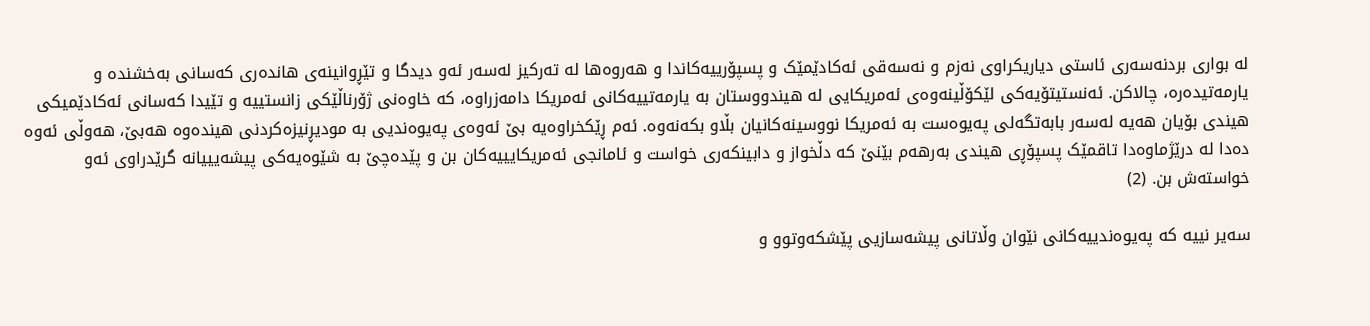لە بواری بردنەسەری ئاستی دیاریکراوی نەزم و نەسەقی ئەکادێمێک و پسپۆرییەکاندا و هەروەها لە تەرکیز لەسەر ئەو دیدگا و تێڕوانینەی هاندەری کەسانی بەخشندە و یارمەتیدەرە، چالاکن. ئەنستیتۆیەکی لێکۆڵینەوەی ئەمریکایی لە هیندووستان بە یارمەتییەکانی ئەمریکا دامەزراوە، کە خاوەنی ژۆرناڵێکی زانستییە و تێیدا کەسانی ئەکادێمیکی هیندی بۆیان هەیە لەسەر بابەتگەلی پەیوەست بە ئەمریکا نووسینەکانیان بڵاو بکەنەوە. ئەم ڕێکخراوەیە بێ ئەوەی پەیوەندیی بە مودیڕنیزەکردنی هیندەوە هەبێ، هەوڵی ئەوە دەدا لە درێژماوەدا تاقمێک پسپۆڕی هیندی بەرهەم بێنێ کە دڵخواز و دابینکەری خواست و ئامانجی ئەمریکایییەکان بن و پێدەچێ بە شێوەیەکی پیشەیییانە گرێدراوی ئەو خواستەش بن. (2)

سەیر نییە کە پەیوەندییەکانی نێوان وڵاتانی پیشەسازیی پێشکەوتوو و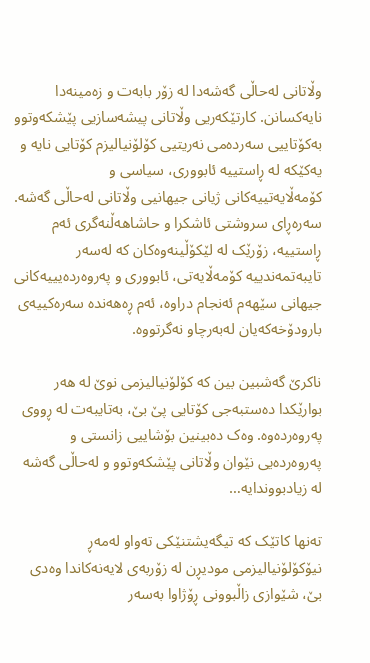وڵاتانی لەحاڵی گەشەدا لە زۆر بابەت و زەمینەدا نایەکسانن. کارتێکەریی وڵاتانی پیشەسازیی پێشکەوتوو بەکۆتاییی سەردەمی نەریتیی کۆلۆنیالیزم کۆتایی نایە و یەکێکە لە ڕاستییە ئابووری، سیاسی و کۆمەڵایەتییەکانی ژیانی جیهانیی وڵاتانی لەحاڵی گەشە. سەرەڕای سروشتی ئاشکرا و حاشاهەڵنەگری ئەم ڕاستییە، زۆرێک لە لێکۆڵینەوەکان کە لەسەر تایبەتمەندییە کۆمەڵایەتی، ئابووری و پەروەردەیییەکانی جیهانی سێهەم ئەنجام دراوە، ئەم ڕەهەندە سەرەکییەی بارودۆخەکەیان لەبەرچاو نەگرتووە.

ناکرێ گەشبین بین کە کۆلۆنیالیزمی نوێ لە هەر بوارێکدا دەستبەجی کۆتایی پێ بێ، بەتایبەت لە ڕووی پەروەردەوە. وەک دەبینین بۆشاییی زانستی و پەروەردەیی نێوان وڵاتانی پێشکەوتوو و لەحاڵی گەشە لە زیادبووندایە…

تەنها کاتێک کە تیگەیشتنێکی تەواو لەمەڕ نیۆکۆلۆنیالیزمی مودیڕن لە زۆربەی لایەنەکاندا وەدی بێ، شێوازی زاڵبوونی ڕۆژاوا بەسەر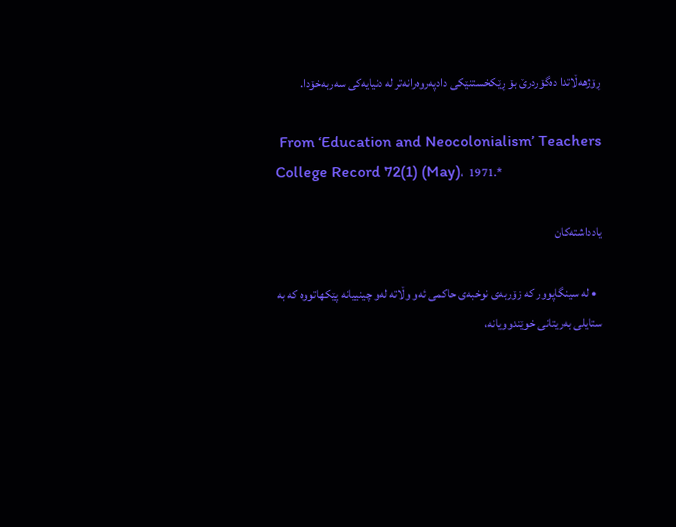ڕۆژهەڵاتدا دەگۆردرێ بۆ ڕێکخستنێکی دادپەروەرانەتر لە دنیایەکی سەربەخۆدا.

 From ‘Education and Neocolonialism’ Teachers College Record 72(1) (May)،  1971.*

یادداشتەکان

  • لە سینگاپوور کە زۆربەی نوخبەی حاکمی ئەو وڵاتە لەو چینییانە پێکهاتووە کە بە ستایلی بەریتانی خوێندوویانە،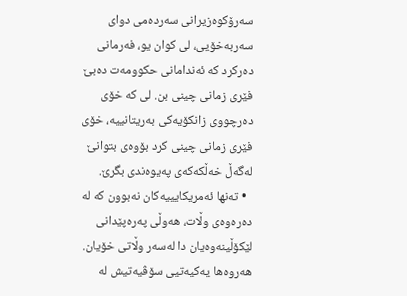سەرۆکوەزیرانی سەردەمی دوای سەربەخۆیی، لی کوان یو، فەرمانی دەرکرد کە ئەندامانی حکوومەت دەبێ فێری زمانی چینی بن. لی کە خۆی دەرچووی زانکۆیەکی بەریتانییە، خۆی فێری زمانی چینی کرد بۆوەی بتوانێ لەگەڵ خەڵکەکەی پەیوەندی بگرێ.
  • تەنها ئەمریکایییەکان نەبوون کە لە دەرەوەی وڵات، هەوڵی پەرەپێدانی لێکۆڵینەوەیان دا لەسەر وڵاتی خۆیان. هەروەها یەکیەتیی سۆڤیەتیش لە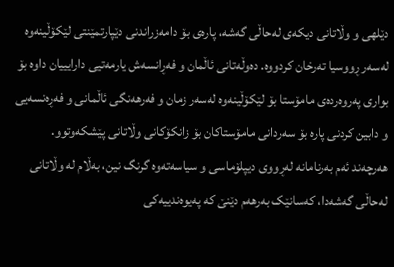دێلهی و وڵاتانی دیکەی لەحاڵی گەشە، پارەی بۆ دامەزراندنی دێپارتمێنتی لێکۆڵینەوە لەسەر ڕووسیا تەرخان کردووە. دەوڵەتانی ئاڵمان و فەڕانسەش یارمەتیی دارایییان داوە بۆ بواری پەروەردەی مامۆستا بۆ لێکۆڵینەوە لەسەر زمان و فەرهەنگی ئاڵمانی و فەڕەنسەیی و دابین کردنی پارە بۆ سەردانی مامۆستاکان بۆ زانکۆکانی وڵاتانی پێشکەوتوو. هەرچەند ئەم بەرنامانە لەڕووی دیپلۆماسی و سیاسەتەوە گرنگ نین، بەڵام لە وڵاتانی لەحاڵی گەشەدا، کەسانێک بەرهەم دێنێ کە پەیوەندییەکی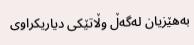بەهێزیان لەگەڵ وڵاتێکی دیاریکراوی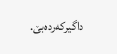داگیرکەردەبێ.